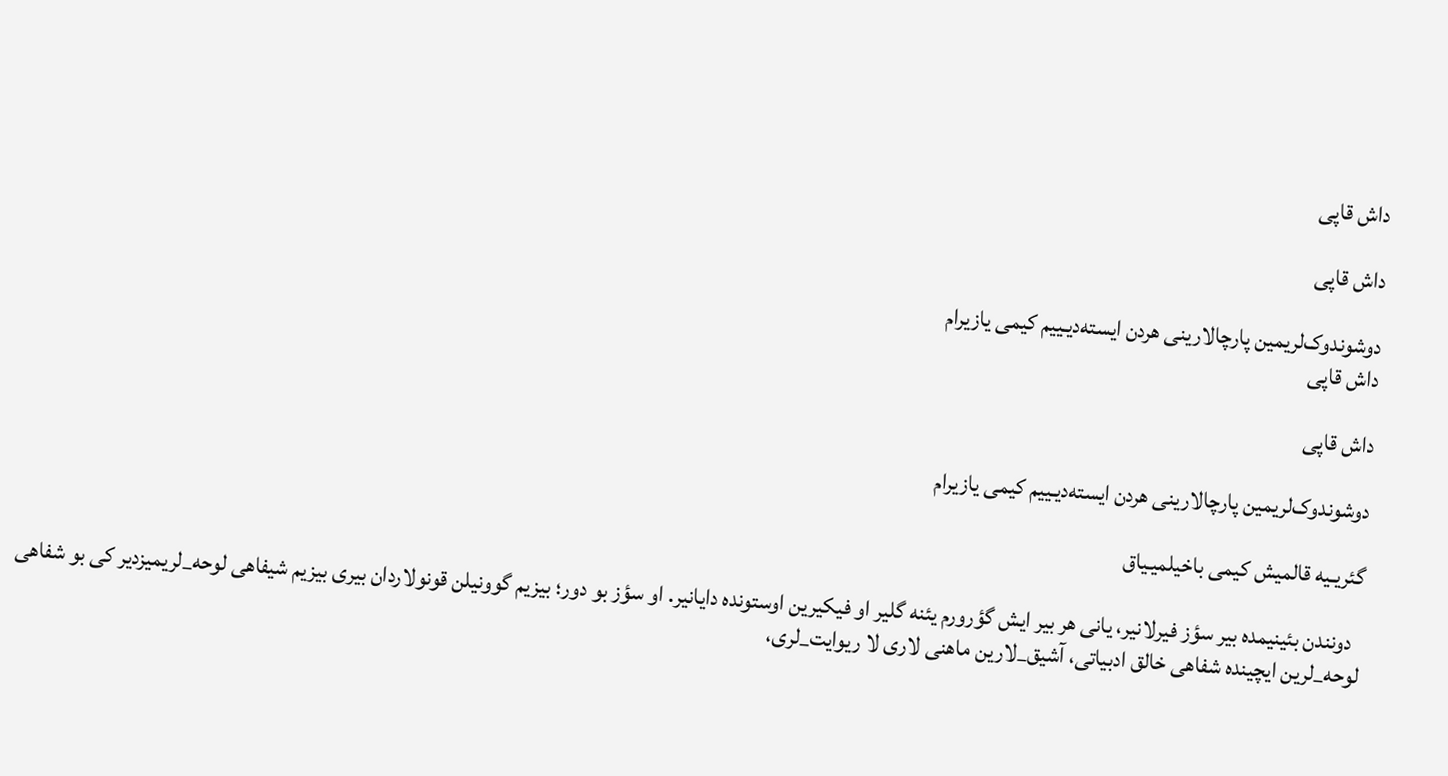داش قاپی

داش قاپی

دوشوندوک‌لریمین پارچالارینی هردن ایسته‌دیـییم کیمی یازیرام
داش قاپی

داش قاپی

دوشوندوک‌لریمین پارچالارینی هردن ایسته‌دیـییم کیمی یازیرام

گئریـیه قالمیش کیمی باخیلمیـیاق

  دونندن بئینیمده بیر سؤز فیرلانیر، یانی هر بیر ایش گؤرورم یئنه گلیر او فیکیرین اوستونده دایانیر. او سؤز بو دور؛ بیزیم گوونیلن قونولاردان بیری بیزیم شیفاهی لوحه_لریمیزدیر کی بو شفاهی لوحه_لرین ایچینده شفاهی خالق ادبیاتی، آشیق_لارین ماهنی لاری لا ریوایت_لری،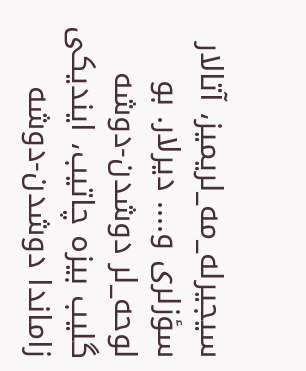سیجیرله_مه_لریمیز، آتالار سؤزلری و.... دیرلار. بو لوحه_لر دوشدن-دوشه گلیب بیزه چاتیب، ایندیکی زاماندا دوشدن-دوشه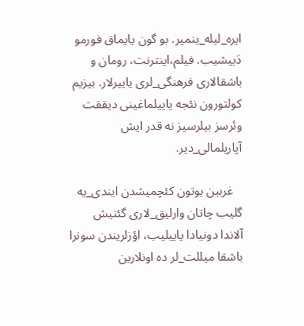ایره_لیله_ینمیر. بو گون یایماق فورمو دَییشیب. فیلم،اینترنت، رومان و باشقالاری فرهنگی_لری یاییرلار. بیزیم کولتورون نئجه یاییلماغینی دیققت وئرسز بیلرسیز نه قدر ایش آپاریلمالی_دیر.

   غربین بوتون کئچمیشدن ایندی_یه گلیب چاتان وارلیق_لاری گئنیش آلاندا دونیادا یاییلیب، اؤزلریندن سونرا باشقا میللت_لر ده اونلارین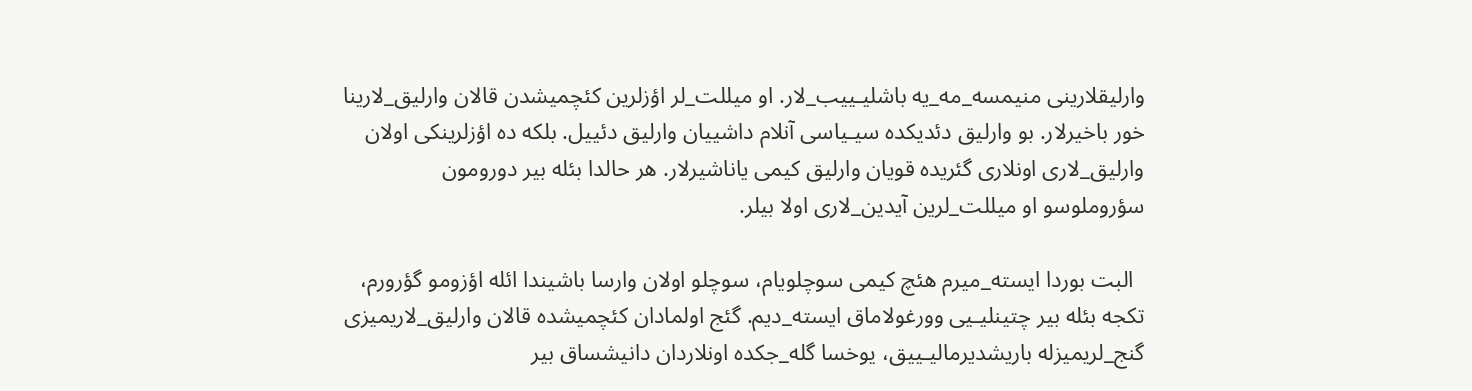وارلیقلارینی منیمسه_مه_یه باشلیـییب_لار. او میللت_لر اؤزلرین کئچمیشدن قالان وارلیق_لارینا خور باخیرلار. بو وارلیق دئدیکده سیـیاسی آنلام داشییان وارلیق دئییل. بلکه ده اؤزلرینکی اولان وارلیق_لاری اونلاری گئریده قویان وارلیق کیمی یاناشیرلار. هر حالدا بئله بیر دورومون سؤروملوسو او میللت_لرین آیدین_لاری اولا بیلر.

  البت بوردا ایسته_میرم هئچ کیمی سوچلویام، سوچلو اولان وارسا باشیندا ائله اؤزومو گؤرورم، تکجه بئله بیر چتینلیـیی وورغولاماق ایسته_دیم. گئج اولمادان کئچمیشده قالان وارلیق_لاریمیزی گنج_لریمیزله باریشدیرمالیـییق، یوخسا گله_جکده اونلاردان دانیشساق بیر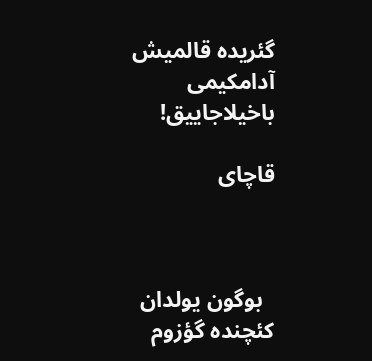گئریده قالمیش آدامکیمی باخیلاجاییق!

قاچای



  بوگون یولدان کئچنده گؤزوم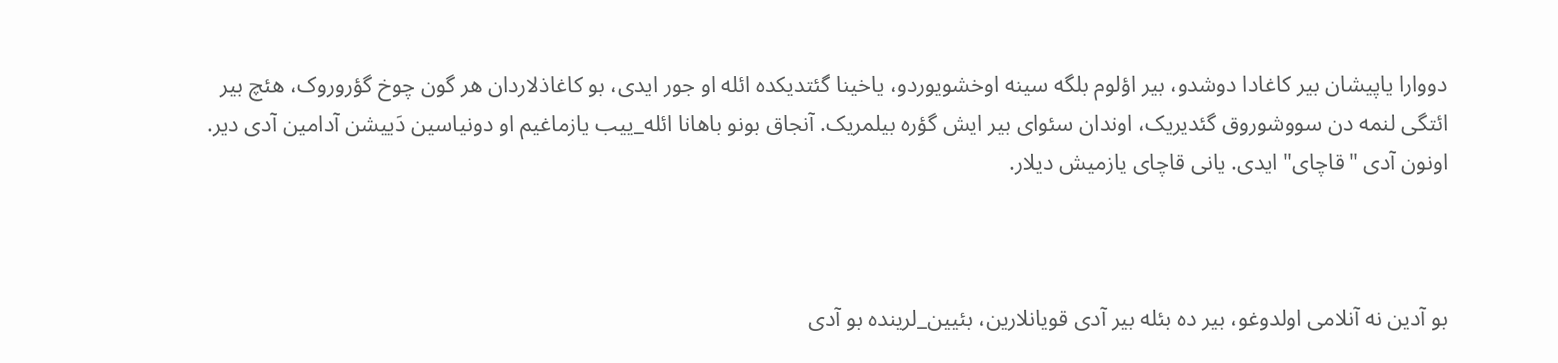دووارا یاپیشان بیر کاغادا دوشدو، بیر اؤلوم بلگه سینه اوخشویوردو، یاخینا گئتدیکده ائله او جور ایدی، بو کاغاذلاردان هر گون چوخ گؤروروک، هئچ بیر ائتگی لنمه دن سووشوروق گئدیریک، اوندان سئوای بیر ایش گؤره بیلمریک. آنجاق بونو باهانا ائله_ییب یازماغیم او دونیاسین دَییشن آدامین آدی دیر. اونون آدی "قاچای" ایدی. یانی قاچای یازمیش دیلار.



بو آدین نه آنلامی اولدوغو، بیر ده بئله بیر آدی قویانلارین، بئیین_لرینده بو آدی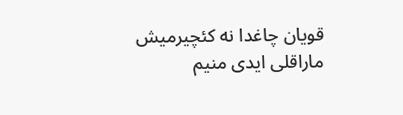قویان چاغدا نه کئچیرمیش ماراقلی ایدی منیم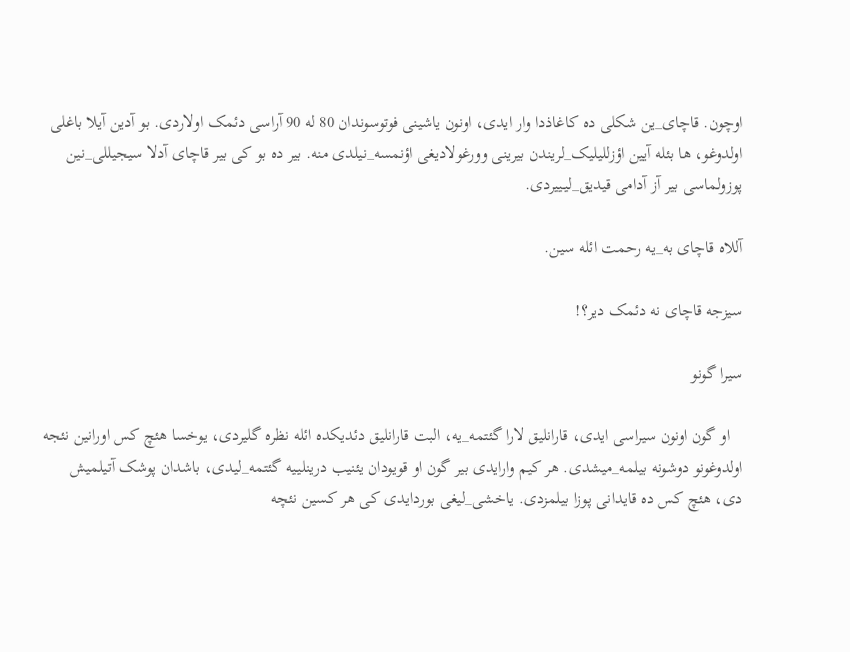اوچون. قاچای_ین شکلی ده کاغاذدا وار ایدی، اونون یاشینی فوتوسوندان 80 له 90 آراسی دئمک اولاردی. بو آدین آیلا باغلی اولدوغو، ها بئله آیین اؤزللیلیک_لریندن بیرینی وورغولادیغی اؤنمسه_نیلدی منه. بیر ده بو کی بیر قاچای آدلا سیجیللی_نین پوزولماسی بیر آز آدامی قیدیق_لیـییردی.

آللاه قاچای به_یه رحمت ائله سین.

سیزجه قاچای نه دئمک دیر؟!

سیرا گونو

   او گون اونون سیراسی ایدی، قارانلیق لارا گئتمه_یه، البت قارانلیق دئدیکده ائله نظره گلیردی، یوخسا هئچ کس اورانین نئجه اولدوغونو دوشونه بیلمه_میشدی. هر کیم وارایدی بیر گون او قویودان یئنیب درینلیـیه گئتمه_لیدی، باشدان پوشک آتیلمیش دی، هئچ کس ده قایدانی پوزا بیلمزدی. یاخشی_لیغی بوردایدی کی هر کسین نئچه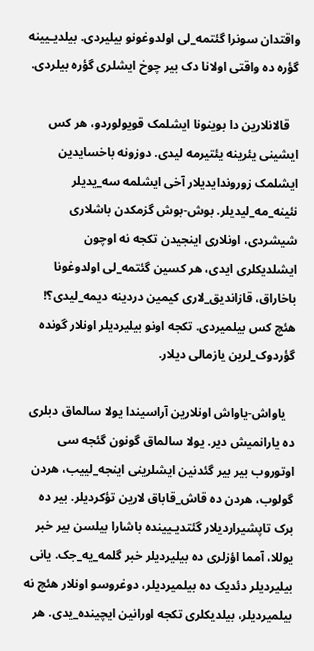واقتدان سونرا گئتمه_لی اولدوغونو بیلیردی. بیلدیـیینه گؤره ده واقتی اولانا دک بیر چوخ ایشلری گؤره بیلردی.

   قالانلارین دا بوینونا ایشلمک قویولوردو، هر کس ایشینی یئرینه یئتیرمه لیدی. دوزونه باخسایدین ایشلمک زوروندایدیلار آخی ایشلمه سه_یدیلر نئینه_مه_لیدیلر. بوش-بوش گزمکدن باشلاری شیشردی، اونلاری اینجیدن تکجه نه اوچون ایشلدیکلری ایدی، هر کسین گئتمه_لی اولدوغونا باخاراق، قازاندیق_لاری کیمین دردینه دیمه_لیدی؟! هئچ کس بیلمیردی. تکجه اونو بیلیردیلر اونلار گونده گؤردوک_لرین یازمالی دیلار.

   یاواش-یاواش اونلارین آراسیندا یولا سالماق دبلری ده یارانمیش دیر. یولا سالماق گونون گئجه سی اوتوروب بیر بیر گئدنین ایشلرینی اینجه_لییب، هردن گولوب، هردن ده قاش_قاباق لارین تؤکردیلر. بیر ده برک تاپشیراردیلار گئتدیـیینده باشارا بیلسن بیر خبر یوللا، آمما اؤزلری ده بیلیردیلر خبر گلمه_یه_جک. یانی بیلیردیلر دئدیک ده بیلمیردیلر، دوغروسو اونلار هئچ نه بیلمیردیلر، بیلدیکلری تکجه اورانین ایچینده_یدی. هر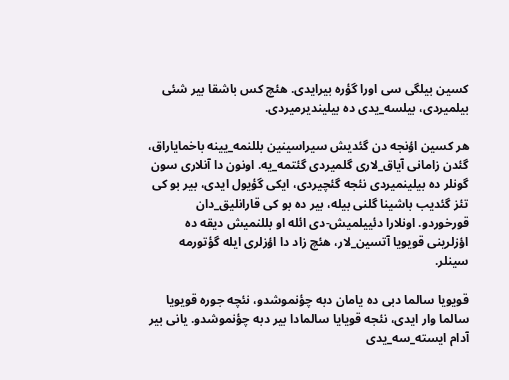کسین بیلگی سی اورا گؤره بیرایدی. هئچ کس باشقا بیر شئی بیلمیردی، بیلسه_یدی ده بیلیندیرمیردی.

هر کسین اؤنجه دن گئدیش سیراسینین بللنمه_یینه باخمایاراق، گئدن زامانی آیاق_لاری گلمیردی گئتمه_یه. اونون دا آنلاری سون گونلر ده بیلینمیردی نئجه گئچیردی، ایکی گؤیول ایدی، بیر بو کی تئز گئدیب باشینا گلنی بیله، بیر ده بو کی قارانلیق_دان قورخوردو. اونلارا دئییلمیش-دی ائله او بللنمیش دیقه ده اؤزلرینی قویویا آتسین_لار، هئچ زاد دا اؤزلری ایله گؤتورمه سینلر.

قویویا سالما دبی ده یامان دبه چؤنموشدو، نئچه جوره قویویا سالما وار ایدی، نئجه قویایا سالمادا بیر دبه چؤنموشدو. یانی بیر آدام ایسته_سه_یدی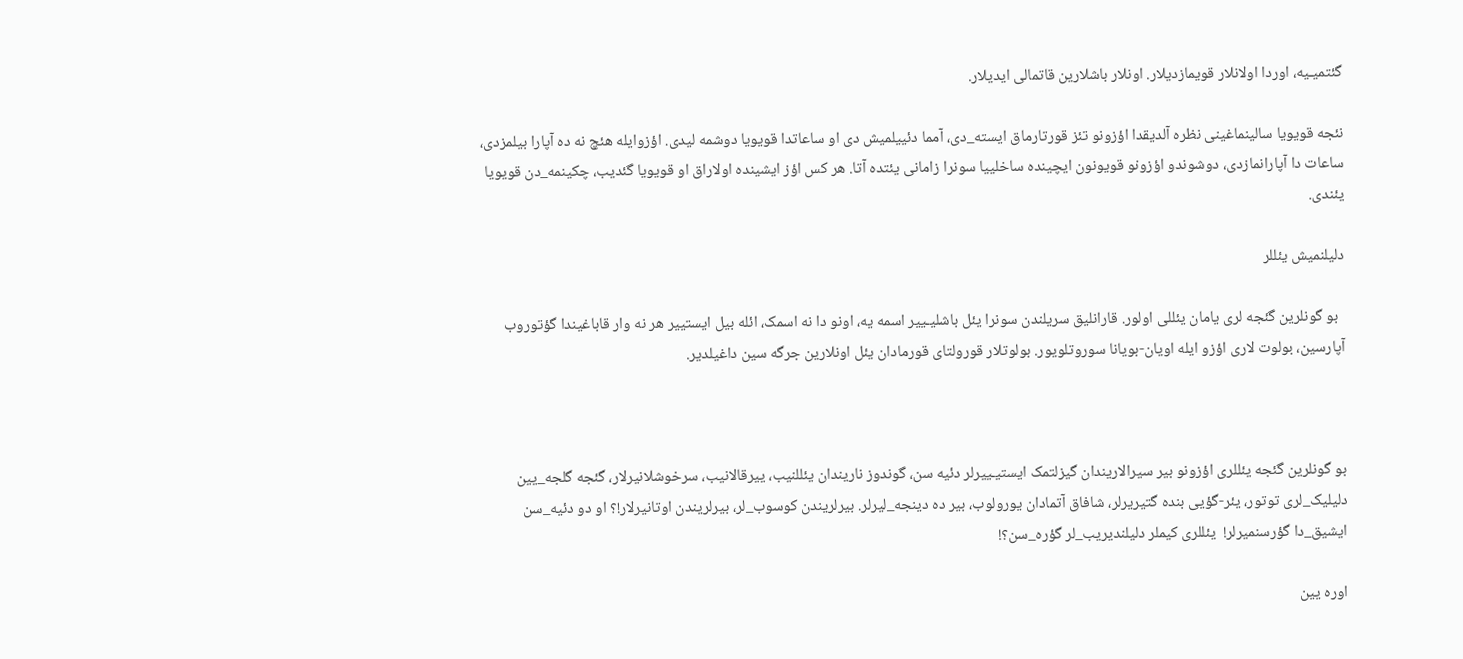گئتمیـیه، اوردا اولانلار قویمازدیلار. اونلار باشلارین قاتمالی ایدیلار.

نئجه قویویا سالینماغینی نظره آلدیقدا اؤزونو تئز قورتارماق ایسته_دی، آمما دئییلمیش دی او ساعاتدا قویویا دوشمه لیدی. اؤزوایله هئچ نه ده آپارا بیلمزدی، ساعات دا آپارانمازدی، دوشوندو اؤزونو قویونون ایچینده ساخلییا سونرا زامانی یئتده آتا. هر کس اؤز ایشینده اولاراق او قویویا گئدیب، چکینمه_دن قویویا یئندی.

دلیلنمیش یئللر

  بو گونلرین گئجه لری یامان یئللی اولور. قارانلیق سریلندن سونرا یئل باشلیـییر اسمه یه، اونو دا نه اسمک، ائله بیل ایستییر هر نه وار قاباغیندا گؤتوروب آپارسین، بولوت لاری اؤزو ایله اویان-بویانا سوروتلویور. بولوتلار قورولتای قورمادان یئل اونلارین جرگه سین داغیلدیر.



بو گونلرین گئجه یئللری اؤزونو بیر سیرالاریندان گیزلتمک ایستیـییرلر دئیه سن، گوندوز ناریندان یئللنیب، ییرقالانیب، سرخوشلانیرلار، گئجه گلجه_یین دلیلیک_لری توتور، یئر-گؤیی بنده گتیریرلر، شافاق آتمادان یورولوب، بیر ده دینجه_لیرلر. بیرلریندن کوسوب_لر، بیرلریندن اوتانیرلار!؟ او دو دئیه_سن ایشیق_دا گؤرسنمیرلر!  یئللری کیملر دلیلندیریب_لر گؤره_سن؟!

اوره یین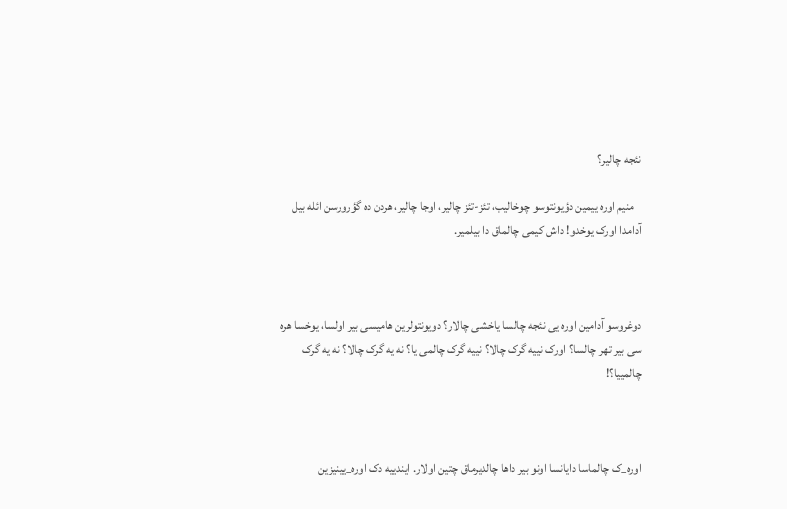نئجه چالیر؟

   منیم اوره ییمین دؤیونتوسو چوخالیب، تئز-تئز چالیر، اوجا چالیر، هردن ده گؤرورسن ائله بیل آدامدا اورک یوخدو! داش کیمی چالماق دا بیلمیر.



دوغروسو آدامین اوره یی نئجه چالسا یاخشی چالار؟ دویونتولرین هامیسی بیر اولسا، یوخسا هره سی بیر تهر چالسا؟ اورک نییه گرک چالا؟ نییه گرک چالمی یا؟ نه یه گرک چالا؟ نه یه گرک چالمییا؟!



اوره_ک چالماسا دایانسا اونو بیر داها چالدیرماق چتین اولار. ایندییه دک اوره_یینیزین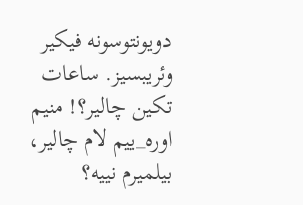دویونتوسونه فیکیر وئریبسیز. ساعات تکین چالیر؟! منیم اوره_ییم لام چالیر، بیلمیرم نییه؟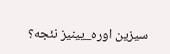سیزین اوره_یینیز نئجه؟